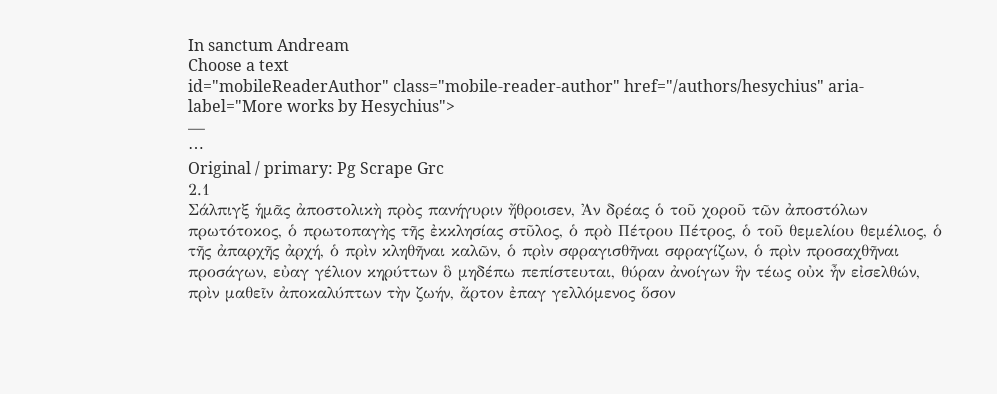In sanctum Andream
Choose a text
id="mobileReaderAuthor" class="mobile-reader-author" href="/authors/hesychius" aria-label="More works by Hesychius">
—
⋯
Original / primary: Pg Scrape Grc
2.1
Σάλπιγξ ἡμᾶς ἀποστολικὴ πρὸς πανήγυριν ἤθροισεν, Ἀν δρέας ὁ τοῦ χοροῦ τῶν ἀποστόλων πρωτότοκος, ὁ πρωτοπαγὴς τῆς ἐκκλησίας στῦλος, ὁ πρὸ Πέτρου Πέτρος, ὁ τοῦ θεμελίου θεμέλιος, ὁ τῆς ἀπαρχῆς ἀρχή, ὁ πρὶν κληθῆναι καλῶν, ὁ πρὶν σφραγισθῆναι σφραγίζων, ὁ πρὶν προσαχθῆναι προσάγων, εὐαγ γέλιον κηρύττων ὃ μηδέπω πεπίστευται, θύραν ἀνοίγων ἣν τέως οὐκ ἦν εἰσελθών, πρὶν μαθεῖν ἀποκαλύπτων τὴν ζωήν, ἄρτον ἐπαγ γελλόμενος ὅσον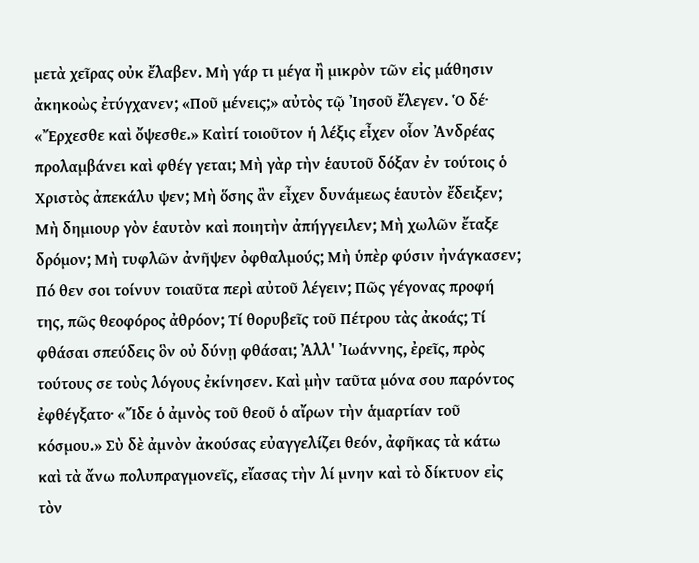μετὰ χεῖρας οὐκ ἔλαβεν. Μὴ γάρ τι μέγα ἢ μικρὸν τῶν εἰς μάθησιν ἀκηκοὼς ἐτύγχανεν; «Ποῦ μένεις;» αὐτὸς τῷ Ἰησοῦ ἔλεγεν. Ὁ δέ· «Ἔρχεσθε καὶ ὄψεσθε.» Καὶτί τοιοῦτον ἡ λέξις εἶχεν οἷον Ἀνδρέας προλαμβάνει καὶ φθέγ γεται; Μὴ γὰρ τὴν ἑαυτοῦ δόξαν ἐν τούτοις ὁ Χριστὸς ἀπεκάλυ ψεν; Μὴ ὅσης ἂν εἶχεν δυνάμεως ἑαυτὸν ἔδειξεν; Μὴ δημιουρ γὸν ἑαυτὸν καὶ ποιητὴν ἀπήγγειλεν; Μὴ χωλῶν ἔταξε δρόμον; Μὴ τυφλῶν ἀνῆψεν ὀφθαλμούς; Μὴ ὑπὲρ φύσιν ἠνάγκασεν; Πό θεν σοι τοίνυν τοιαῦτα περὶ αὐτοῦ λέγειν; Πῶς γέγονας προφή της, πῶς θεοφόρος ἀθρόον; Τί θορυβεῖς τοῦ Πέτρου τὰς ἀκοάς; Τί φθάσαι σπεύδεις ὃν οὐ δύνῃ φθάσαι; Ἀλλ' Ἰωάννης, ἐρεῖς, πρὸς τούτους σε τοὺς λόγους ἐκίνησεν. Καὶ μὴν ταῦτα μόνα σου παρόντος ἐφθέγξατο· «Ἴδε ὁ ἀμνὸς τοῦ θεοῦ ὁ αἴρων τὴν ἁμαρτίαν τοῦ κόσμου.» Σὺ δὲ ἀμνὸν ἀκούσας εὐαγγελίζει θεόν, ἀφῆκας τὰ κάτω καὶ τὰ ἄνω πολυπραγμονεῖς, εἴασας τὴν λί μνην καὶ τὸ δίκτυον εἰς τὸν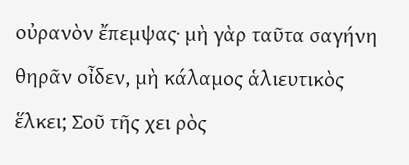οὐρανὸν ἔπεμψας· μὴ γὰρ ταῦτα σαγήνη θηρᾶν οἶδεν, μὴ κάλαμος ἁλιευτικὸς ἕλκει; Σοῦ τῆς χει ρὸς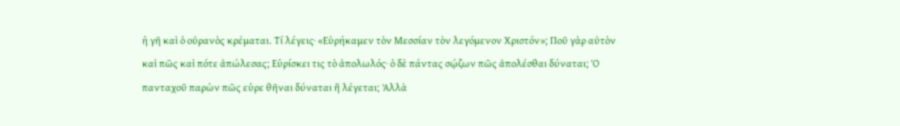ἡ γῆ καὶ ὁ οὐρανὸς κρέμαται. Τί λέγεις· «Εὑρήκαμεν τὸν Μεσσίαν τὸν λεγόμενον Χριστόν»; Ποῦ γὰρ αὐτὸν καὶ πῶς καὶ πότε ἀπώλεσας; Εὑρίσκει τις τὸ ἀπολωλός· ὁ δὲ πάντας σῴζων πῶς ἀπολέσθαι δύναται; Ὁ πανταχοῦ παρὼν πῶς εὑρε θῆναι δύναται ἢ λέγεται; Ἀλλὰ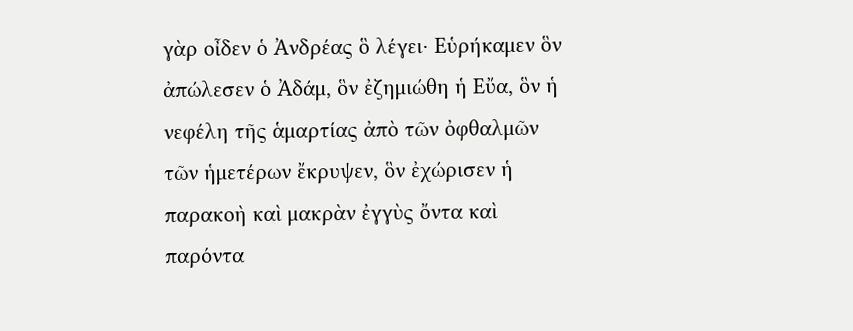γὰρ οἶδεν ὁ Ἀνδρέας ὃ λέγει· Εὑρήκαμεν ὃν ἀπώλεσεν ὁ Ἀδάμ, ὃν ἐζημιώθη ἡ Εὔα, ὃν ἡ νεφέλη τῆς ἁμαρτίας ἀπὸ τῶν ὀφθαλμῶν τῶν ἡμετέρων ἔκρυψεν, ὃν ἐχώρισεν ἡ παρακοὴ καὶ μακρὰν ἐγγὺς ὄντα καὶ παρόντα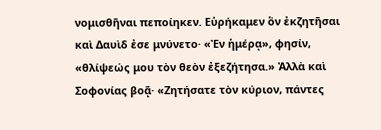νομισθῆναι πεποίηκεν. Εὑρήκαμεν ὃν ἐκζητῆσαι καὶ Δαυὶδ ἐσε μνύνετο· «Ἐν ἡμέρᾳ», φησίν, «θλίψεώς μου τὸν θεὸν ἐξεζήτησα.» Ἀλλὰ καὶ Σοφονίας βοᾷ· «Ζητήσατε τὸν κύριον, πάντες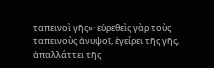ταπεινοὶ γῆς»· εὑρεθεὶς γὰρ τοὺς ταπεινοὺς ἀνυψοῖ, ἐγείρει τῆς γῆς, ἀπαλλάττει τῆς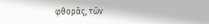φθορᾶς, τῶν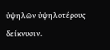ὑψηλῶν ὑψηλοτέρους δείκνυσιν.